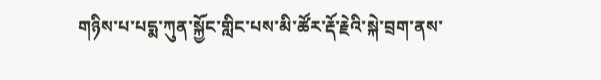གཉིས་པ་པདྨ་ཀུན་སྐྱོང་གླིང་པས་མི་ཚོར་རྡོ་རྗེའི་སྐེ་བྲག་ནས་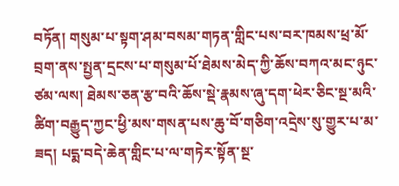བཏོན། གསུམ་པ་སྟག་ཤམ་བསམ་གཏན་གླིང་པས་བར་ཁམས་ཕྲ་མོ་བྲག་ནས་སྤྱན་དྲངས་པ་གསུམ་པོ་ཐེམས་མེད་ཀྱི་ཆོས་བཀའ་མང་ཉུང་ཙམ་ལས། ཐེམས་ཅན་རྩ་བའི་ཆོས་སྡེ་རྣམས་ཞུ་དག་ཕེར་ཅིང་སྔ་མའི་ཚིག་བརྒྱུད་ཀྱང་ཕྱི་མས་གསན་པས་ཆུ་བོ་གཅིག་འདྲེས་སུ་གྱུར་པ་མ་ཟད། པདྨ་བདེ་ཆེན་གླིང་པ་ལ་གཏེར་སྟོན་སྔ་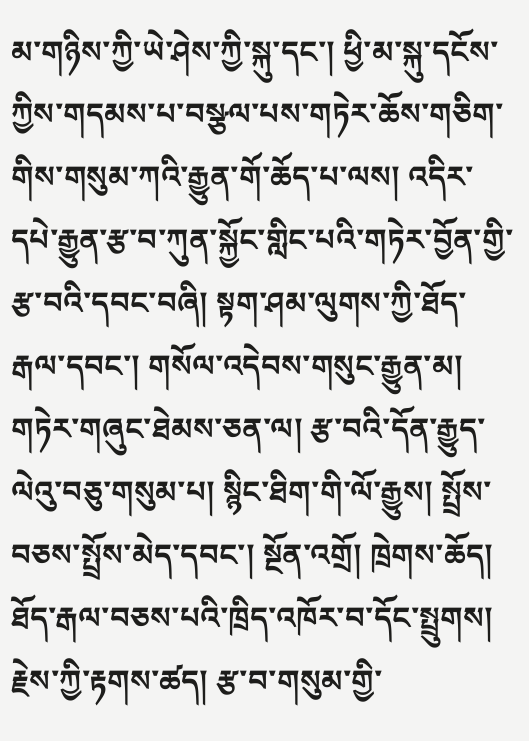མ་གཉིས་ཀྱི་ཡེ་ཤེས་ཀྱི་སྐུ་དང་། ཕྱི་མ་སྐུ་དངོས་ཀྱིས་གདམས་པ་བསྩལ་པས་གཏེར་ཆོས་གཅིག་གིས་གསུམ་ཀའི་རྒྱུན་གོ་ཆོད་པ་ལས། འདིར་དཔེ་རྒྱུན་རྩ་བ་ཀུན་སྐྱོང་གླིང་པའི་གཏེར་བྱོན་གྱི་རྩ་བའི་དབང་བཞི། སྟག་ཤམ་ལུགས་ཀྱི་ཐོད་རྒལ་དབང་། གསོལ་འདེབས་གསུང་རྒྱུན་མ། གཏེར་གཞུང་ཐེམས་ཅན་ལ། རྩ་བའི་དོན་རྒྱུད་ལེའུ་བཅུ་གསུམ་པ། སྙིང་ཐིག་གི་ལོ་རྒྱུས། སྤྲོས་བཅས་སྤྲོས་མེད་དབང་། སྔོན་འགྲོ། ཁྲེགས་ཆོད། ཐོད་རྒལ་བཅས་པའི་ཁྲིད་འཁོར་བ་དོང་སྤྲུགས། རྗེས་ཀྱི་རྟགས་ཚད། རྩ་བ་གསུམ་གྱི་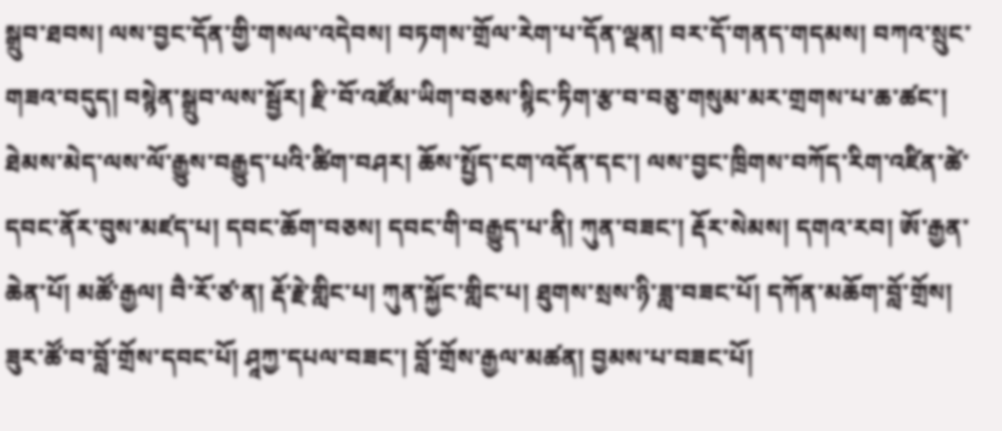སྒྲུབ་ཐབས། ལས་བྱང་དོན་གྱི་གསལ་འདེབས། བཏགས་གྲོལ་རེག་པ་དོན་ལྡན། བར་དོ་གནད་གདམས། བཀའ་སྲུང་གཟའ་བདུད། བསྙེན་སྒྲུབ་ལས་སྦྱོར། རྫི་བོ་འཛོམ་ཡིག་བཅས་སྙིང་ཏིག་རྩ་བ་བཅུ་གསུམ་མར་གྲགས་པ་ཆ་ཚང་། ཐེམས་མེད་ལས་ལོ་རྒྱུས་བརྒྱུད་པའི་ཚིག་བཤར། ཆོས་སྤྱོད་ངག་འདོན་དང་། ལས་བྱང་ཁྲིགས་བཀོད་རིག་འཛིན་ཚེ་དབང་ནོར་བུས་མཛད་པ། དབང་ཆོག་བཅས། དབང་གི་བརྒྱུད་པ་ནི། ཀུན་བཟང་། རྡོར་སེམས། དགའ་རབ། ཨོ་རྒྱན་ཆེན་པོ། མཚོ་རྒྱལ། བཻ་རོ་ཙ་ན། རྡོ་རྗེ་གླིང་པ། ཀུན་སྐྱོང་གླིང་པ། ཐུགས་སྲས་ཉི་ཟླ་བཟང་པོ། དཀོན་མཆོག་བློ་གྲོས། ཟུར་ཚོ་བ་བློ་གྲོས་དབང་པོ། ཤཱཀྱ་དཔལ་བཟང་། བློ་གྲོས་རྒྱལ་མཚན། བྱམས་པ་བཟང་པོ།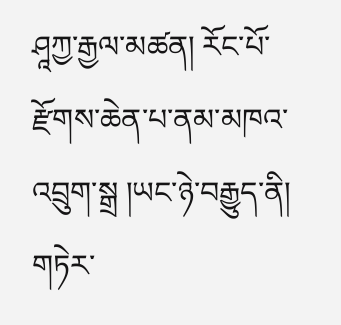ཤཱཀྱ་རྒྱལ་མཚན། རོང་པོ་རྫོགས་ཆེན་པ་ནམ་མཁའ་འབྲུག་སྒྲ །ཡང་ཉེ་བརྒྱུད་ནི། གཏེར་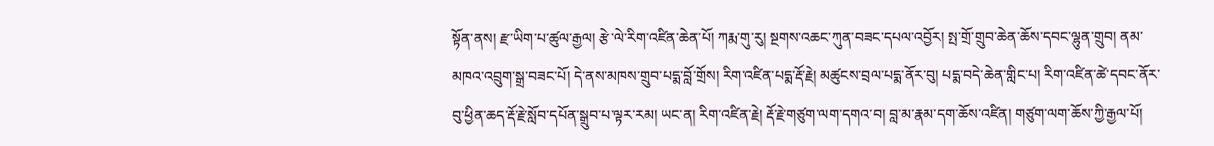སྟོན་ནས། རྫ་ཡིག་པ་ཚུལ་རྒྱལ། རྩེ་ལེ་རིག་འཛིན་ཆེན་པོ། ཀརྨ་གུ་རུ། སྔགས་འཆང་ཀུན་བཟང་དཔལ་འབྱོར། སྤ་གྲོ་གྲུབ་ཆེན་ཆོས་དབང་ལྷུན་གྲུབ། ནམ་མཁའ་འབྲུག་སྒྲ་བཟང་པོ། དེ་ནས་མཁས་གྲུབ་པདྨ་བློ་གྲོས། རིག་འཛིན་པདྨ་རྡོ་རྗེ། མཚུངས་བྲལ་པདྨ་ནོར་བུ། པདྨ་བདེ་ཆེན་གླིང་པ། རིག་འཛིན་ཚེ་དབང་ནོར་བུ་ཕྱིན་ཆད་རྡོ་རྗེ་སློབ་དཔོན་སྒྲུབ་པ་ལྟར་རམ། ཡང་ན། རིག་འཛིན་རྗེ། རྡོ་རྗེ་གཙུག་ལག་དགའ་བ། བླ་མ་རྣམ་དག་ཆོས་འཛིན། གཙུག་ལག་ཆོས་ཀྱི་རྒྱལ་པོ།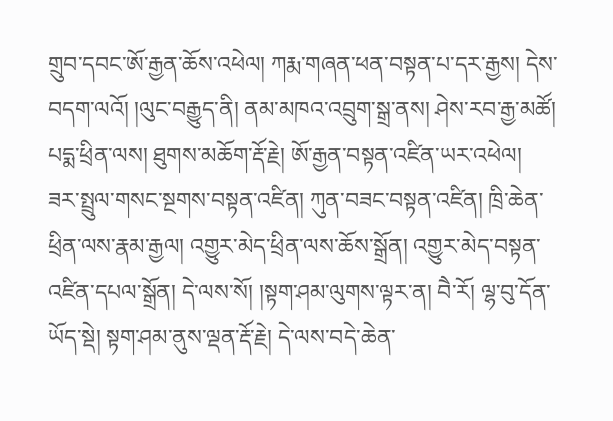གྲུབ་དབང་ཨོ་རྒྱན་ཆོས་འཕེལ། ཀརྨ་གཞན་ཕན་བསྟན་པ་དར་རྒྱས། དེས་བདག་ལའོ། །ལུང་བརྒྱུད་ནི། ནམ་མཁའ་འབྲུག་སྒྲ་ནས། ཤེས་རབ་རྒྱ་མཚོ། པདྨ་ཕྲིན་ལས། ཐུགས་མཆོག་རྡོ་རྗེ། ཨོ་རྒྱན་བསྟན་འཛིན་ཡར་འཕེལ། ཟར་སྤྲུལ་གསང་སྔགས་བསྟན་འཛིན། ཀུན་བཟང་བསྟན་འཛིན། ཁྲི་ཆེན་ཕྲིན་ལས་རྣམ་རྒྱལ། འགྱུར་མེད་ཕྲིན་ལས་ཆོས་སྒྲོན། འགྱུར་མེད་བསྟན་འཛིན་དཔལ་སྒྲོན། དེ་ལས་སོ། །སྟག་ཤམ་ལུགས་ལྟར་ན། བཻ་རོ། ལྷ་བུ་དོན་ཡོད་སྡེ། སྟག་ཤམ་ནུས་ལྡན་རྡོ་རྗེ། དེ་ལས་བདེ་ཆེན་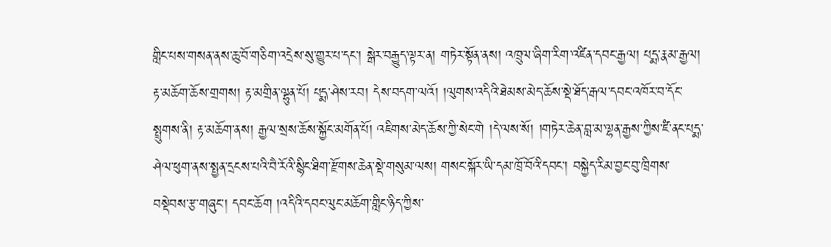གླིང་པས་གསན་ནས་ཆུ་བོ་གཅིག་འདྲེས་སུ་གྱུར་པ་དང་། སྒེར་བརྒྱུད་ལྟར་ན། གཏེར་སྟོན་ནས། འཁྲུལ་ཞིག་རིག་འཛིན་དབང་རྒྱལ། པདྨ་རྣམ་རྒྱལ། རྟ་མཆོག་ཆོས་གྲགས། རྟ་མགྲིན་ལྷུན་པོ། པདྨ་ཤེས་རབ། དེས་བདག་ལའོ། །ལུགས་འདིའི་ཐེམས་མེད་ཆོས་སྡེ་ཐོད་རྒལ་དབང་འཁོར་བ་དོང་སྤྲུགས་ནི། རྟ་མཆོག་ནས། རྒྱལ་སྲས་ཆོས་སྐྱོང་མགོན་པོ། འཇིགས་མེད་ཆོས་ཀྱི་སེང་གེ །དེ་ལས་སོ། །གཏེར་ཆེན་བླ་མ་ལྷན་རྒྱས་ཀྱིས་ཛཾ་ནང་པདྨ་ཤེལ་ཕུག་ནས་སྤྱན་དྲངས་པའི་བཻ་རོའི་སྙིང་ཐིག་རྫོགས་ཆེན་སྡེ་གསུམ་ལས། གསང་སྐོར་ཡི་དམ་ཁྲོ་བོའི་དབང་། བསྐྱེད་རིམ་བྱང་བུ་ཁྲིགས་བསྡེབས་རྩ་གཞུང་། དབང་ཆོག །འདིའི་དབང་ལུང་མཆོག་གླིང་ཉིད་ཀྱིས་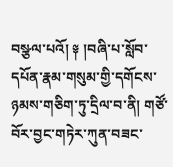བསྩལ་པའོ། ༈ །བཞི་པ་སློབ་དཔོན་རྣམ་གསུམ་གྱི་དགོངས་ཉམས་གཅིག་ཏུ་དྲིལ་བ་ནི། གཙོ་བོར་བྱང་གཏེར་ཀུན་བཟང་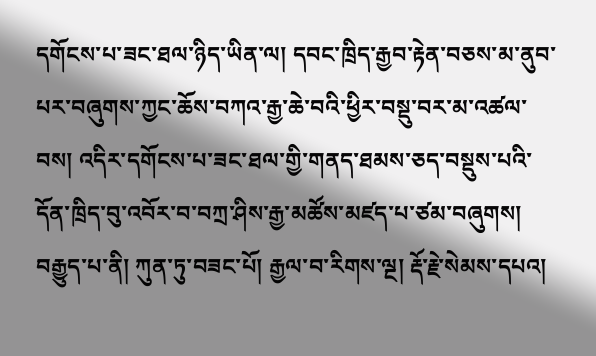དགོངས་པ་ཟང་ཐལ་ཉིད་ཡིན་ལ། དབང་ཁྲིད་རྒྱབ་རྟེན་བཅས་མ་ནུབ་པར་བཞུགས་ཀྱང་ཆོས་བཀའ་རྒྱ་ཆེ་བའི་ཕྱིར་བསྡུ་བར་མ་འཚལ་བས། འདིར་དགོངས་པ་ཟང་ཐལ་གྱི་གནད་ཐམས་ཅད་བསྡུས་པའི་དོན་ཁྲིད་བུ་འབོར་བ་བཀྲ་ཤིས་རྒྱ་མཚོས་མཛད་པ་ཙམ་བཞུགས། བརྒྱུད་པ་ནི། ཀུན་ཏུ་བཟང་པོ། རྒྱལ་བ་རིགས་ལྔ། རྡོ་རྗེ་སེམས་དཔའ།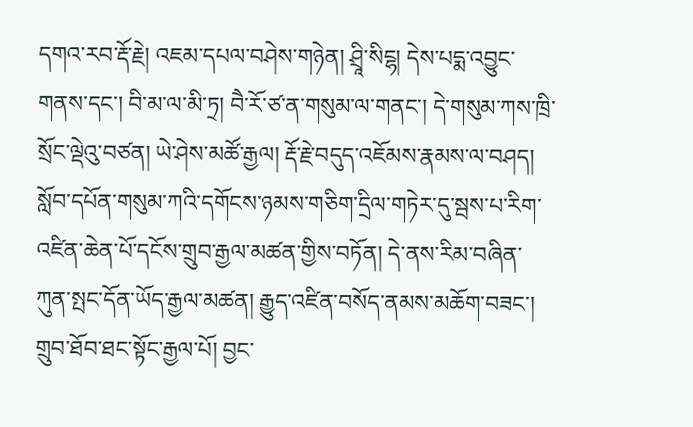དགའ་རབ་རྡོ་རྗེ། འཇམ་དཔལ་བཤེས་གཉེན། ཤྲཱི་སིངྷ། དེས་པདྨ་འབྱུང་གནས་དང་། བི་མ་ལ་མི་ཏྲ། བཻ་རོ་ཙ་ན་གསུམ་ལ་གནང་། དེ་གསུམ་ཀས་ཁྲི་སྲོང་ལྡེའུ་བཙན། ཡེ་ཤེས་མཚོ་རྒྱལ། རྡོ་རྗེ་བདུད་འཇོམས་རྣམས་ལ་བཤད། སློབ་དཔོན་གསུམ་ཀའི་དགོངས་ཉམས་གཅིག་དྲིལ་གཏེར་དུ་སྦས་པ་རིག་འཛིན་ཆེན་པོ་དངོས་གྲུབ་རྒྱལ་མཚན་གྱིས་བཏོན། དེ་ནས་རིམ་བཞིན་ཀུན་སྤང་དོན་ཡོད་རྒྱལ་མཚན། རྒྱུད་འཛིན་བསོད་ནམས་མཆོག་བཟང་། གྲུབ་ཐོབ་ཐང་སྟོང་རྒྱལ་པོ། བྱང་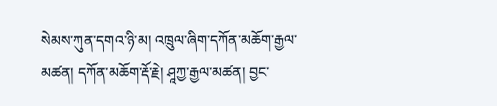སེམས་ཀུན་དགའ་ཉི་མ། འཁྲུལ་ཞིག་དཀོན་མཆོག་རྒྱལ་མཚན། དཀོན་མཆོག་རྡོ་རྗེ། ཤཱཀྱ་རྒྱལ་མཚན། བྱང་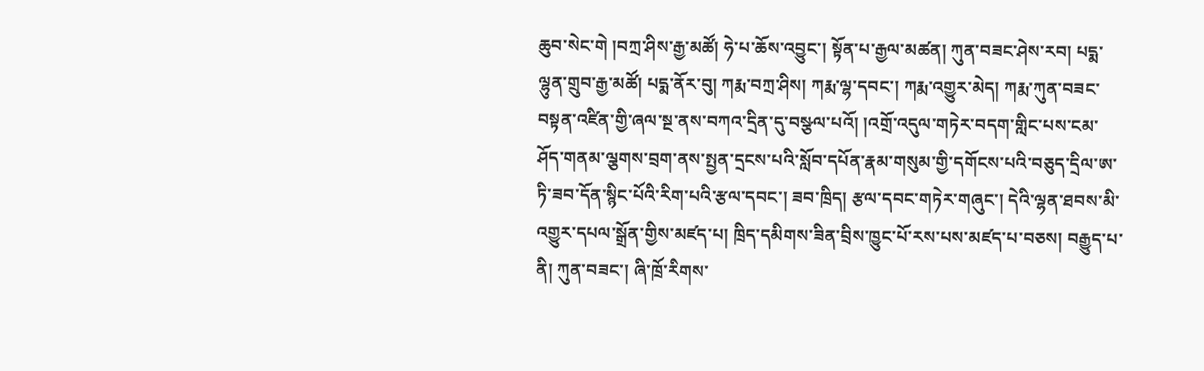ཆུབ་སེང་གེ །བཀྲ་ཤིས་རྒྱ་མཚོ། ཧེ་པ་ཆོས་འབྱུང་། སྟོན་པ་རྒྱལ་མཚན། ཀུན་བཟང་ཤེས་རབ། པདྨ་ལྷུན་གྲུབ་རྒྱ་མཚོ། པདྨ་ནོར་བུ། ཀརྨ་བཀྲ་ཤིས། ཀརྨ་ལྷ་དབང་། ཀརྨ་འགྱུར་མེད། ཀརྨ་ཀུན་བཟང་བསྟན་འཛིན་གྱི་ཞལ་སྔ་ནས་བཀའ་དྲིན་དུ་བསྩལ་པའོ། །འགྲོ་འདུལ་གཏེར་བདག་གླིང་པས་ངམ་ཤོད་གནམ་ལྕགས་བྲག་ནས་སྤྱན་དྲངས་པའི་སློབ་དཔོན་རྣམ་གསུམ་གྱི་དགོངས་པའི་བཅུད་དྲིལ་ཨ་ཏི་ཟབ་དོན་སྙིང་པོའི་རིག་པའི་རྩལ་དབང་། ཟབ་ཁྲིད། རྩལ་དབང་གཏེར་གཞུང་། དེའི་ལྷན་ཐབས་མི་འགྱུར་དཔལ་སྒྲོན་གྱིས་མཛད་པ། ཁྲིད་དམིགས་ཟིན་བྲིས་ཁྱུང་པོ་རས་པས་མཛད་པ་བཅས། བརྒྱུད་པ་ནི། ཀུན་བཟང་། ཞི་ཁྲོ་རིགས་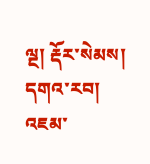ལྔ། རྡོར་སེམས། དགའ་རབ། འཇམ་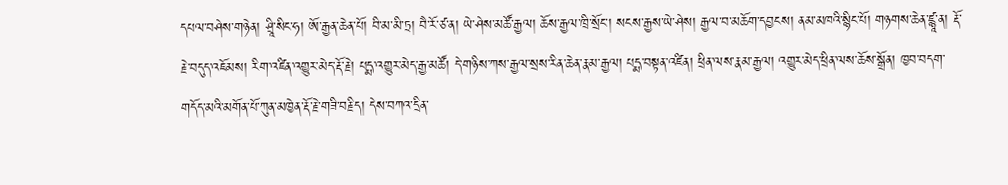དཔལ་བཤེས་གཉེན། ཤྲཱི་སིང་ཧ། ཨོ་རྒྱན་ཆེན་པོ། བི་མ་མི་ཏྲ། བཻ་རོ་ཙ་ན། ཡེ་ཤེས་མཚོ་རྒྱལ། ཆོས་རྒྱལ་ཁྲི་སྲོང་། སངས་རྒྱས་ཡེ་ཤེས། རྒྱལ་བ་མཆོག་དབྱངས། ནམ་མཁའི་སྙིང་པོ། གཉགས་ཆེན་ཛྙཱ་ན། རྡོ་རྗེ་བདུད་འཇོམས། རིག་འཛིན་འགྱུར་མེད་རྡོ་རྗེ། པདྨ་འགྱུར་མེད་རྒྱ་མཚོ། དེ་གཉིས་ཀས་རྒྱལ་སྲས་རིན་ཆེན་རྣམ་རྒྱལ། པདྨ་བསྟན་འཛིན། ཕྲིན་ལས་རྣམ་རྒྱལ། འགྱུར་མེད་ཕྲིན་ལས་ཆོས་སྒྲོན། ཁྱབ་བདག་གདོད་མའི་མགོན་པོ་ཀུན་མཁྱེན་རྡོ་རྗེ་གཟི་བརྗིད། དེས་བཀའ་དྲིན་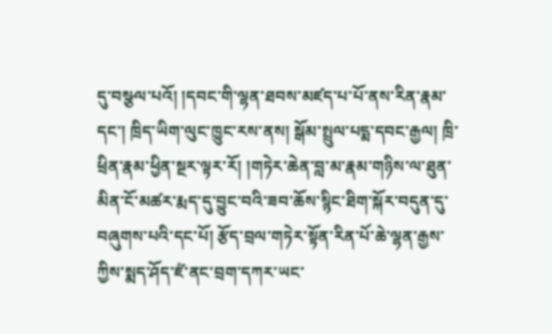དུ་བསྩལ་པའོ། །དབང་གི་ལྷན་ཐབས་མཛད་པ་པོ་ནས་རིན་རྣམ་དང་། ཁྲིད་ཡིག་ལུང་ཁྱུང་རས་ནས། སྒོམ་སྤྲུལ་པདྨ་དབང་རྒྱལ། ཁྲི་ཕྲིན་རྣམ་ཕྱིན་སྔར་ལྟར་རོ། །གཏེར་ཆེན་བླ་མ་རྣམ་གཉིས་ལ་ཐུན་མིན་ངོ་མཚར་རྨད་དུ་བྱུང་བའི་ཟབ་ཆོས་སྙིང་ཐིག་སྐོར་བདུན་དུ་བཞུགས་པའི་དང་པོ། རྩོད་བྲལ་གཏེར་སྟོན་རིན་པོ་ཆེ་ལྷན་རྒྱས་ཀྱིས་སྨད་ཤོད་ཛཾ་ནང་བྲག་དཀར་ཡང་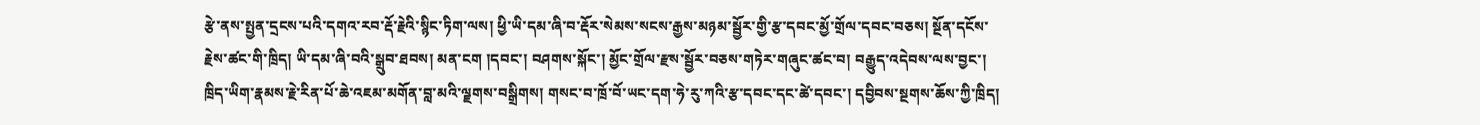རྩེ་ནས་སྤྱན་དྲངས་པའི་དགའ་རབ་རྡོ་རྗེའི་སྙིང་ཏིག་ལས། ཕྱི་ཡི་དམ་ཞི་བ་རྡོར་སེམས་སངས་རྒྱས་མཉམ་སྦྱོར་གྱི་རྩ་དབང་མྱོ་གྲོལ་དབང་བཅས། སྔོན་དངོས་རྗེས་ཚང་གི་ཁྲིད། ཡི་དམ་ཞི་བའི་སྒྲུབ་ཐབས། མན་ངག །དབང་། བཤགས་སྐོང་། མྱོང་གྲོལ་རྫས་སྦྱོར་བཅས་གཏེར་གཞུང་ཚང་བ། བརྒྱུད་འདེབས་ལས་བྱང་། ཁྲིད་ཡིག་རྣམས་རྗེ་རིན་པོ་ཆེ་འཇམ་མགོན་བླ་མའི་ལྗགས་བསྒྲིགས། གསང་བ་ཁྲོ་བོ་ཡང་དག་ཧེ་རུ་ཀའི་རྩ་དབང་དང་ཚེ་དབང་། དབྱིབས་སྔགས་ཆོས་ཀྱི་ཁྲིད།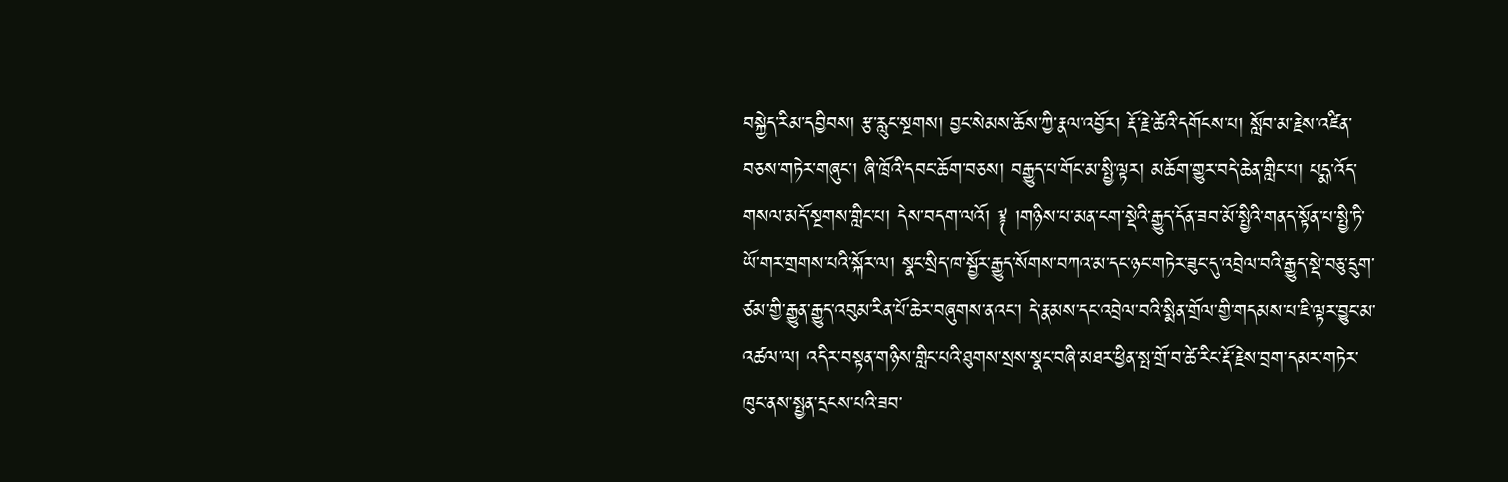བསྐྱེད་རིམ་དབྱིབས། རྩ་རླུང་སྔགས། བྱང་སེམས་ཆོས་ཀྱི་རྣལ་འབྱོར། རྡོ་རྗེ་ཚེའི་དགོངས་པ། སློབ་མ་རྗེས་འཛིན་བཅས་གཏེར་གཞུང་། ཞི་ཁྲོའི་དབང་ཆོག་བཅས། བརྒྱུད་པ་གོང་མ་སྤྱི་ལྟར། མཆོག་གྱུར་བདེ་ཆེན་གླིང་པ། པདྨ་འོད་གསལ་མདོ་སྔགས་གླིང་པ། དེས་བདག་ལའོ། ༈ །གཉིས་པ་མན་ངག་སྡེའི་རྒྱུད་དོན་ཟབ་མོ་སྤྱིའི་གནད་སྟོན་པ་སྤྱི་ཏི་ཡོ་གར་གྲགས་པའི་སྐོར་ལ། སྣང་སྲིད་ཁ་སྦྱོར་རྒྱུད་སོགས་བཀའ་མ་དང་ཉང་གཏེར་ཟུང་དུ་འབྲེལ་བའི་རྒྱུད་སྡེ་བཅུ་དྲུག་ཙམ་གྱི་རྒྱུན་རྒྱུད་འབུམ་རིན་པོ་ཆེར་བཞུགས་ནའང་། དེ་རྣམས་དང་འབྲེལ་བའི་སྨིན་གྲོལ་གྱི་གདམས་པ་ཇི་ལྟར་བྱུང་མ་འཚལ་ལ། འདིར་བསྟན་གཉིས་གླིང་པའི་ཐུགས་སྲས་སྣང་བཞི་མཐར་ཕྱིན་སྤ་གྲོ་བ་ཚེ་རིང་རྡོ་རྗེས་བྲག་དམར་གཏེར་ཁུང་ནས་སྤྱན་དྲངས་པའི་ཟབ་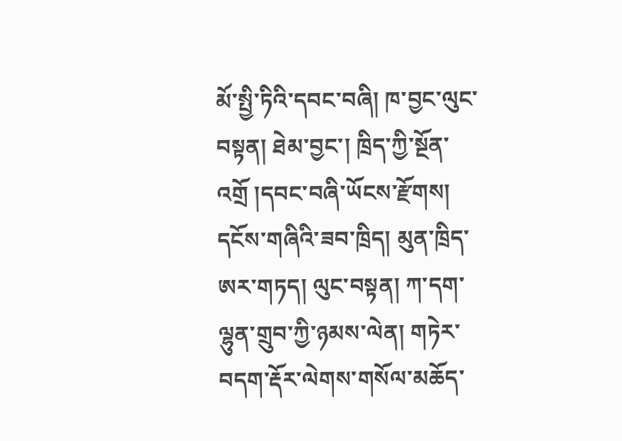མོ་སྤྱི་ཏིའི་དབང་བཞི། ཁ་བྱང་ལུང་བསྟན། ཐེམ་བྱང་། ཁྲིད་ཀྱི་སྔོན་འགྲོ །དབང་བཞི་ཡོངས་རྫོགས། དངོས་གཞིའི་ཟབ་ཁྲིད། མུན་ཁྲིད་ཨར་གཏད། ལུང་བསྟན། ཀ་དག་ལྷུན་གྲུབ་ཀྱི་ཉམས་ལེན། གཏེར་བདག་རྡོར་ལེགས་གསོལ་མཆོད་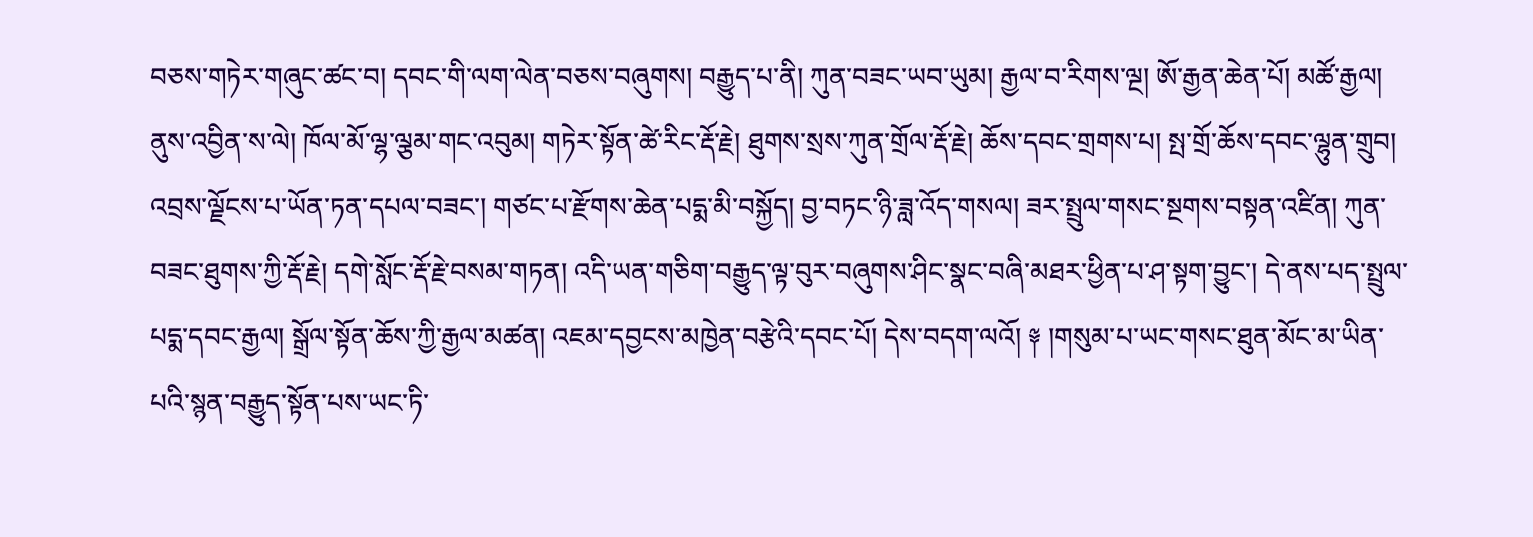བཅས་གཏེར་གཞུང་ཚང་བ། དབང་གི་ལག་ལེན་བཅས་བཞུགས། བརྒྱུད་པ་ནི། ཀུན་བཟང་ཡབ་ཡུམ། རྒྱལ་བ་རིགས་ལྔ། ཨོ་རྒྱན་ཆེན་པོ། མཚོ་རྒྱལ། ནུས་འབྱིན་ས་ལེ། ཁོལ་མོ་ལྷ་ལྕམ་གང་འབུམ། གཏེར་སྟོན་ཚེ་རིང་རྡོ་རྗེ། ཐུགས་སྲས་ཀུན་གྲོལ་རྡོ་རྗེ། ཆོས་དབང་གྲགས་པ། སྤ་གྲོ་ཆོས་དབང་ལྷུན་གྲུབ། འབྲས་ལྗོངས་པ་ཡོན་ཏན་དཔལ་བཟང་། གཙང་པ་རྫོགས་ཆེན་པདྨ་མི་བསྐྱོད། བྱ་བཏང་ཉི་ཟླ་འོད་གསལ། ཟར་སྤྲུལ་གསང་སྔགས་བསྟན་འཛིན། ཀུན་བཟང་ཐུགས་ཀྱི་རྡོ་རྗེ། དགེ་སློང་རྡོ་རྗེ་བསམ་གཏན། འདི་ཡན་གཅིག་བརྒྱུད་ལྟ་བུར་བཞུགས་ཤིང་སྣང་བཞི་མཐར་ཕྱིན་པ་ཤ་སྟག་བྱུང་། དེ་ནས་པད་སྤྲུལ་པདྨ་དབང་རྒྱལ། སྒྲོལ་སྟོན་ཆོས་ཀྱི་རྒྱལ་མཚན། འཇམ་དབྱངས་མཁྱེན་བརྩེའི་དབང་པོ། དེས་བདག་ལའོ། ༈ །གསུམ་པ་ཡང་གསང་ཐུན་མོང་མ་ཡིན་པའི་སྙན་བརྒྱུད་སྟོན་པས་ཡང་ཏི་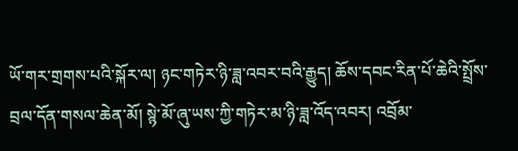ཡོ་གར་གྲགས་པའི་སྐོར་ལ། ཉང་གཏེར་ཉི་ཟླ་འབར་བའི་རྒྱུད། ཆོས་དབང་རིན་པོ་ཆེའི་སྤྲོས་བྲལ་དོན་གསལ་ཆེན་མོ། སྙེ་མོ་ཞུ་ཡས་ཀྱི་གཏེར་མ་ཉི་ཟླ་འོད་འབར། འབྲོམ་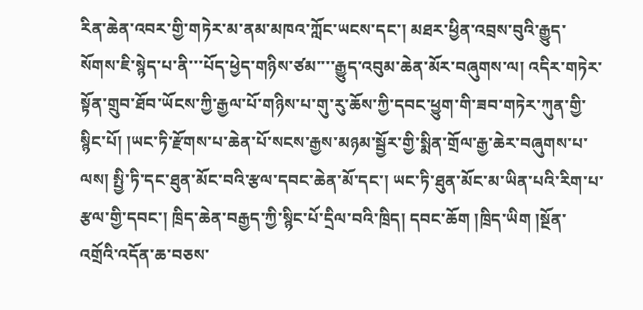རིན་ཆེན་འབར་གྱི་གཏེར་མ་ནམ་མཁའ་ཀློང་ཡངས་དང་། མཐར་ཕྱིན་འབྲས་བུའི་རྒྱུད་སོགས་ཇི་སྙེད་པ་ནི་་་པོད་ཕྱེད་གཉིས་ཙམ་་་་རྒྱུད་འབུམ་ཆེན་མོར་བཞུགས་ལ། འདིར་གཏེར་སྟོན་གྲུབ་ཐོབ་ཡོངས་ཀྱི་རྒྱལ་པོ་གཉིས་པ་གུ་རུ་ཆོས་ཀྱི་དབང་ཕྱུག་གི་ཟབ་གཏེར་ཀུན་གྱི་སྙིང་པོ། །ཡང་ཏི་རྫོགས་པ་ཆེན་པོ་སངས་རྒྱས་མཉམ་སྦྱོར་གྱི་སྨིན་གྲོལ་རྒྱ་ཆེར་བཞུགས་པ་ལས། སྤྱི་ཏི་དང་ཐུན་མོང་བའི་རྩལ་དབང་ཆེན་མོ་དང་། ཡང་ཏི་ཐུན་མོང་མ་ཡིན་པའི་རིག་པ་རྩལ་གྱི་དབང་། ཁྲིད་ཆེན་བརྒྱད་ཀྱི་སྙིང་པོ་དྲིལ་བའི་ཁྲིད། དབང་ཆོག །ཁྲིད་ཡིག །སྔོན་འགྲོའི་འདོན་ཆ་བཅས་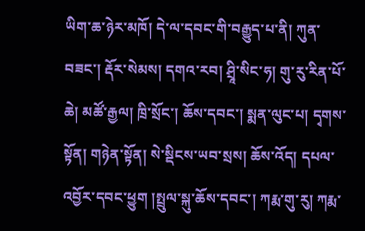ཡིག་ཆ་ཉེར་མཁོ། དེ་ལ་དབང་གི་བརྒྱུད་པ་ནི། ཀུན་བཟང་། རྡོར་སེམས། དགའ་རབ། ཤྲཱི་སིང་ཧ། གུ་རུ་རིན་པོ་ཆེ། མཚོ་རྒྱལ། ཁྲི་སྲོང་། ཆོས་དབང་། སྨན་ལུང་པ། དྭགས་སྟོན། གཉེན་སྟོན། སེ་སྡིངས་ཡབ་སྲས། ཆོས་འོད། དཔལ་འབྱོར་དབང་ཕྱུག །སྤྲུལ་སྐུ་ཆོས་དབང་། ཀརྨ་གུ་རུ། ཀརྨ་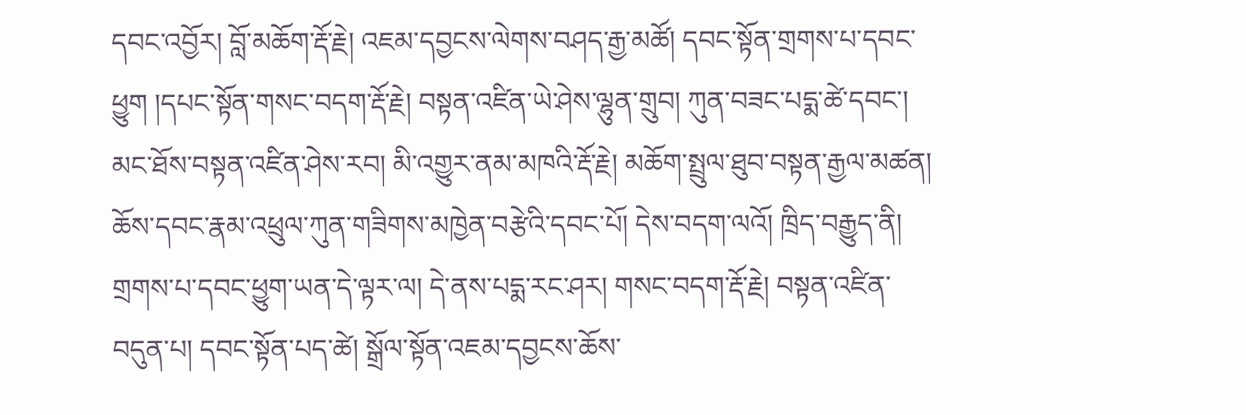དབང་འབྱོར། བློ་མཆོག་རྡོ་རྗེ། འཇམ་དབྱངས་ལེགས་བཤད་རྒྱ་མཚོ། དབང་སྟོན་གྲགས་པ་དབང་ཕྱུག །དཔང་སྟོན་གསང་བདག་རྡོ་རྗེ། བསྟན་འཛིན་ཡེ་ཤེས་ལྷུན་གྲུབ། ཀུན་བཟང་པདྨ་ཚེ་དབང་། མང་ཐོས་བསྟན་འཛིན་ཤེས་རབ། མི་འགྱུར་ནམ་མཁའི་རྡོ་རྗེ། མཆོག་སྤྲུལ་ཐུབ་བསྟན་རྒྱལ་མཚན། ཆོས་དབང་རྣམ་འཕྲུལ་ཀུན་གཟིགས་མཁྱེན་བརྩེའི་དབང་པོ། དེས་བདག་ལའོ། ཁྲིད་བརྒྱུད་ནི། གྲགས་པ་དབང་ཕྱུག་ཡན་དེ་ལྟར་ལ། དེ་ནས་པདྨ་རང་ཤར། གསང་བདག་རྡོ་རྗེ། བསྟན་འཛིན་བདུན་པ། དབང་སྟོན་པད་ཚེ། སྒྲོལ་སྟོན་འཇམ་དབྱངས་ཆོས་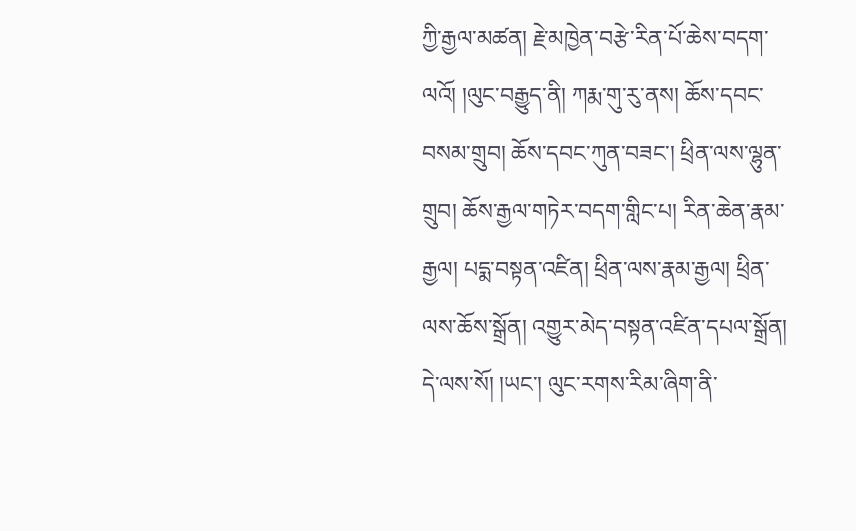ཀྱི་རྒྱལ་མཚན། རྗེ་མཁྱེན་བརྩེ་རིན་པོ་ཆེས་བདག་ལའོ། །ལུང་བརྒྱུད་ནི། ཀརྨ་གུ་རུ་ནས། ཆོས་དབང་བསམ་གྲུབ། ཆོས་དབང་ཀུན་བཟང་། ཕྲིན་ལས་ལྷུན་གྲུབ། ཆོས་རྒྱལ་གཏེར་བདག་གླིང་པ། རིན་ཆེན་རྣམ་རྒྱལ། པདྨ་བསྟན་འཛིན། ཕྲིན་ལས་རྣམ་རྒྱལ། ཕྲིན་ལས་ཆོས་སྒྲོན། འགྱུར་མེད་བསྟན་འཛིན་དཔལ་སྒྲོན། དེ་ལས་སོ། །ཡང་། ལུང་རགས་རིམ་ཞིག་ནི་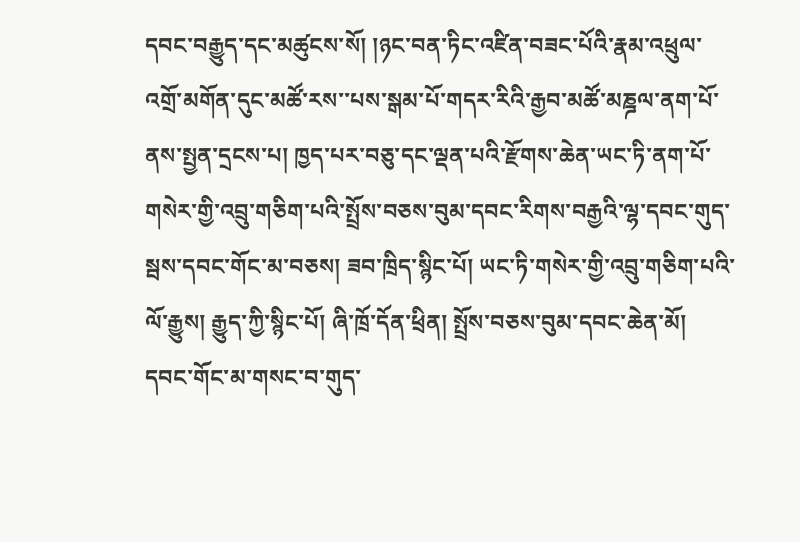དབང་བརྒྱུད་དང་མཚུངས་སོ། །ཉང་བན་ཏིང་འཛིན་བཟང་པོའི་རྣམ་འཕྲུལ་འགྲོ་མགོན་དུང་མཚོ་རས་་པས་སྒམ་པོ་གདར་རིའི་རྒྱབ་མཚོ་མཎྜལ་ནག་པོ་ནས་སྤྱན་དྲངས་པ། ཁྱད་པར་བཅུ་དང་ལྡན་པའི་རྫོགས་ཆེན་ཡང་ཏི་ནག་པོ་གསེར་གྱི་འབྲུ་གཅིག་པའི་སྤྲོས་བཅས་བུམ་དབང་རིགས་བརྒྱའི་ལྷ་དབང་གུད་སྦས་དབང་གོང་མ་བཅས། ཟབ་ཁྲིད་སྙིང་པོ། ཡང་ཏི་གསེར་གྱི་འབྲུ་གཅིག་པའི་ལོ་རྒྱུས། རྒྱུད་ཀྱི་སྙིང་པོ། ཞི་ཁྲོ་དོན་ཕྲིན། སྤྲོས་བཅས་བུམ་དབང་ཆེན་མོ། དབང་གོང་མ་གསང་བ་གུད་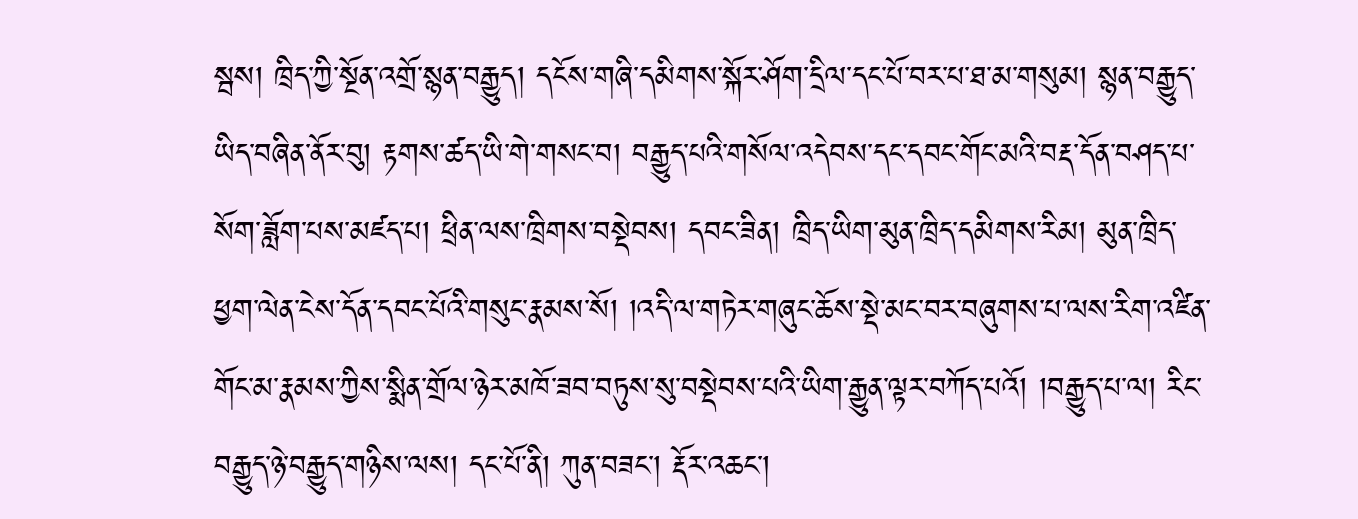སྦས། ཁྲིད་ཀྱི་སྔོན་འགྲོ་སྙན་བརྒྱུད། དངོས་གཞི་དམིགས་སྐོར་ཤོག་དྲིལ་དང་པོ་བར་པ་ཐ་མ་གསུམ། སྙན་བརྒྱུད་ཡིད་བཞིན་ནོར་བུ། རྟགས་ཚད་ཡི་གེ་གསང་བ། བརྒྱུད་པའི་གསོལ་འདེབས་དང་དབང་གོང་མའི་བརྡ་དོན་བཤད་པ་སོག་ཟློག་པས་མཛད་པ། ཕྲིན་ལས་ཁྲིགས་བསྡེབས། དབང་ཟིན། ཁྲིད་ཡིག་མུན་ཁྲིད་དམིགས་རིམ། མུན་ཁྲིད་ཕྱག་ལེན་ངེས་དོན་དབང་པོའི་གསུང་རྣམས་སོ། །འདི་ལ་གཏེར་གཞུང་ཆོས་སྡེ་མང་བར་བཞུགས་པ་ལས་རིག་འཛིན་གོང་མ་རྣམས་ཀྱིས་སྨིན་གྲོལ་ཉེར་མཁོ་ཟབ་བཏུས་སུ་བསྡེབས་པའི་ཡིག་རྒྱུན་ལྟར་བཀོད་པའོ། །བརྒྱུད་པ་ལ། རིང་བརྒྱུད་ཉེ་བརྒྱུད་གཉིས་ལས། དང་པོ་ནི། ཀུན་བཟང་། རྡོར་འཆང་།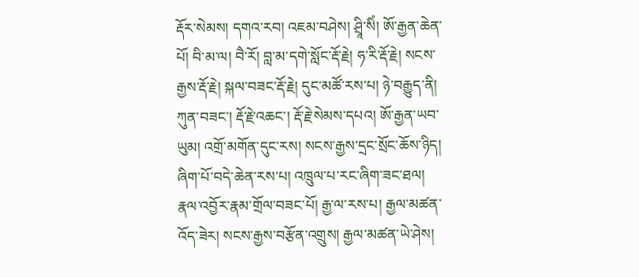རྡོར་སེམས། དགའ་རབ། འཇམ་བཤེས། ཤྲཱི་སིཾ། ཨོ་རྒྱན་ཆེན་པོ། བི་མ་ལ། བཻ་རོ། བླ་མ་དགེ་སློང་རྡོ་རྗེ། ཧ་རི་རྡོ་རྗེ། སངས་རྒྱས་རྡོ་རྗེ། སྐལ་བཟང་རྡོ་རྗེ། དུང་མཚོ་རས་པ། ཉེ་བརྒྱུད་ནི། ཀུན་བཟང་། རྡོ་རྗེ་འཆང་། རྡོ་རྗེ་སེམས་དཔའ། ཨོ་རྒྱན་ཡབ་ཡུམ། འགྲོ་མགོན་དུང་རས། སངས་རྒྱས་དྲང་སྲོང་ཆོས་ཉིད། ཞིག་པོ་བདེ་ཆེན་རས་པ། འཁྲུལ་པ་རང་ཞིག་ཟང་ཐལ། རྣལ་འབྱོར་རྣམ་གྲོལ་བཟང་པོ། རྒྱ་ལ་རས་པ། རྒྱལ་མཚན་འོད་ཟེར། སངས་རྒྱས་བརྩོན་འགྲུས། རྒྱལ་མཚན་ཡེ་ཤེས།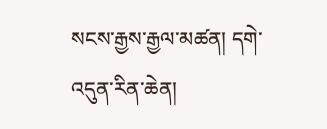སངས་རྒྱས་རྒྱལ་མཚན། དགེ་འདུན་རིན་ཆེན།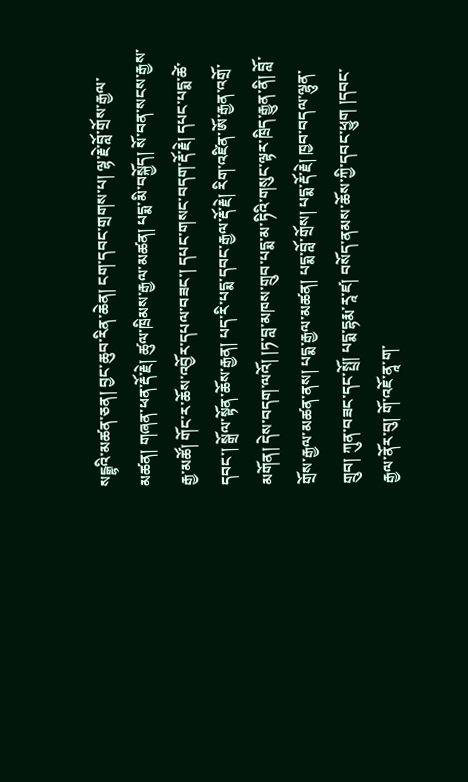སངྒྷའི་མཚན་ཅན། བྱང་ཆུབ་རིན་ཆེན། ངག་དབང་གྲགས་པ། ལྷ་རྗེ་བློ་གྲོས་རྒྱལ་མཚན། གཞན་ཕན་རྡོ་རྗེ། ཚུལ་ཁྲིམས་རྒྱལ་མཚན། པདྨ་མི་བསྐྱོད། སོ་བན་སངས་རྒྱས་རྒྱ་མཚོ། གོང་ར་ཆོས་འབྱོར་དཔལ་བཟང་། དཔང་གསང་བདག་རྡོ་རྗེ། དཔང་པདྨ་ཚེ་དབང་། སྒྲོལ་སྟོན་ཆོས་རྒྱན། པད་རི་པདྨ་དབང་རྒྱལ་རྡོ་རྗེ། རིག་འཛིན་ཨོ་རྒྱན་འགྲོ་མགོན། དེས་བདག་ལའོ། །ཏ་བླ་མཁས་གྲུབ་པདྨ་མ་ཏིའི་གསུང་ལྟར་ཁྲིད་རྒྱུན་ནི། བློ་གྲོས་རྒྱལ་མཚན་ནས། པདྨ་རྒྱལ་མཚན། པདྨ་བློ་གྲོས། པདྨ་རྡོ་རྗེ། ཁྱབ་བདལ་ལྷུན་གྲུབ། ཀུན་བཟང་དང་སྤྲོ། པདྨ་དྷརྨ་རཱ་ཛ། བསོད་ནམས་ཆོས་ཀྱི་དབང་ཕྱུག །དབང་རྒྱལ་ནོར་བུ། གོ་འཇོ་ནཱ་ག་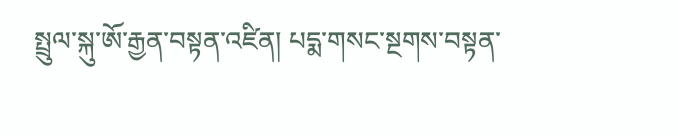སྤྲུལ་སྐུ་ཨོ་རྒྱན་བསྟན་འཛིན། པདྨ་གསང་སྔགས་བསྟན་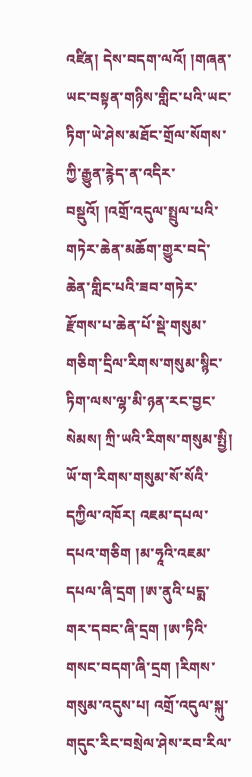འཛིན། དེས་བདག་ལའོ། །གཞན་ཡང་བསྟན་གཉིས་གླིང་པའི་ཡང་ཏིག་ཡེ་ཤེས་མཐོང་གྲོལ་སོགས་ཀྱི་རྒྱུན་རྙེད་ན་འདིར་བསྡུའོ། །འགྲོ་འདུལ་སྤྲུལ་པའི་གཏེར་ཆེན་མཆོག་གྱུར་བདེ་ཆེན་གླིང་པའི་ཟབ་གཏེར་རྫོགས་པ་ཆེན་པོ་སྡེ་གསུམ་གཅིག་དྲིལ་རིགས་གསུམ་སྙིང་ཏིག་ལས་ལྷ་མི་ཉན་རང་བྱང་སེམས། ཀྲི་ཡའི་རིགས་གསུམ་སྤྱི། ཡོ་ག་རིགས་གསུམ་སོ་སོའི་དཀྱིལ་འཁོར། འཇམ་དཔལ་དཔའ་གཅིག །མ་ཧཱའི་འཇམ་དཔལ་ཞི་དྲག །ཨ་ནུའི་པདྨ་གར་དབང་ཞི་དྲག །ཨ་ཏིའི་གསང་བདག་ཞི་དྲག །རིགས་གསུམ་འདུས་པ། འགྲོ་འདུལ་སྐུ་གདུང་རིང་བསྲེལ་ཤེས་རབ་རིལ་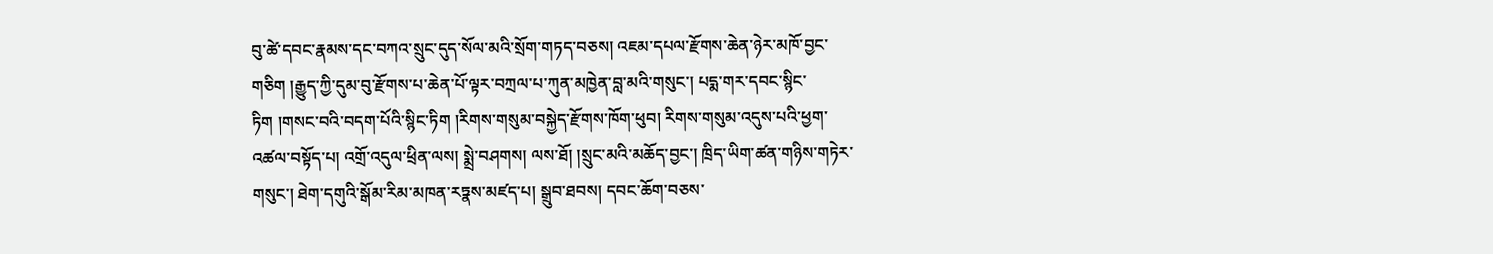བུ་ཚེ་དབང་རྣམས་དང་བཀའ་སྲུང་དུད་སོལ་མའི་སྲོག་གཏད་བཅས། འཇམ་དཔལ་རྫོགས་ཆེན་ཉེར་མཁོ་བྱང་གཅིག །རྒྱུད་ཀྱི་དུམ་བུ་རྫོགས་པ་ཆེན་པོ་ལྟར་བཀྲལ་པ་ཀུན་མཁྱེན་བླ་མའི་གསུང་། པདྨ་གར་དབང་སྙིང་ཏིག །གསང་བའི་བདག་པོའི་སྙིང་ཏིག །རིགས་གསུམ་བསྐྱེད་རྫོགས་ཁོག་ཕུབ། རིགས་གསུམ་འདུས་པའི་ཕྱག་འཚལ་བསྟོད་པ། འགྲོ་འདུལ་ཕྲིན་ལས། སྨྲེ་བཤགས། ལས་ཐོ། །སྲུང་མའི་མཆོད་བྱང་། ཁྲིད་ཡིག་ཚན་གཉིས་གཏེར་གསུང་། ཐེག་དགུའི་སྒོམ་རིམ་མཁན་རཏྣས་མཛད་པ། སྒྲུབ་ཐབས། དབང་ཆོག་བཅས་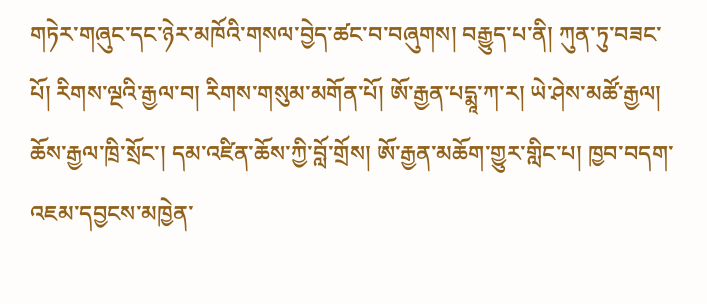གཏེར་གཞུང་དང་ཉེར་མཁོའི་གསལ་བྱེད་ཚང་བ་བཞུགས། བརྒྱུད་པ་ནི། ཀུན་ཏུ་བཟང་པོ། རིགས་ལྔའི་རྒྱལ་བ། རིགས་གསུམ་མགོན་པོ། ཨོ་རྒྱན་པདྨཱ་ཀ་ར། ཡེ་ཤེས་མཚོ་རྒྱལ། ཆོས་རྒྱལ་ཁྲི་སྲོང་། དམ་འཛིན་ཆོས་ཀྱི་བློ་གྲོས། ཨོ་རྒྱན་མཆོག་གྱུར་གླིང་པ། ཁྱབ་བདག་འཇམ་དབྱངས་མཁྱེན་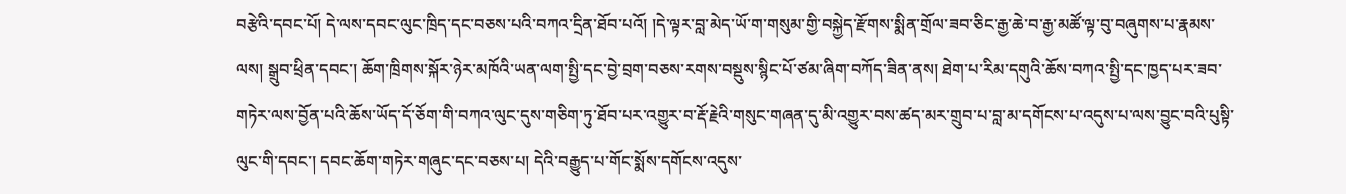བརྩེའི་དབང་པོ། དེ་ལས་དབང་ལུང་ཁྲིད་དང་བཅས་པའི་བཀའ་དྲིན་ཐོབ་པའོ། །དེ་ལྟར་བླ་མེད་ཡོ་ག་གསུམ་གྱི་བསྐྱེད་རྫོགས་སྨིན་གྲོལ་ཟབ་ཅིང་རྒྱ་ཆེ་བ་རྒྱ་མཚོ་ལྟ་བུ་བཞུགས་པ་རྣམས་ལས། སྒྲུབ་ཕྲིན་དབང་། ཆོག་ཁྲིགས་སྐོར་ཉེར་མཁོའི་ཡན་ལག་སྤྱི་དང་བྱེ་བྲག་བཅས་རགས་བསྡུས་སྙིང་པོ་ཙམ་ཞིག་བཀོད་ཟིན་ནས། ཐེག་པ་རིམ་དགུའི་ཆོས་བཀའ་སྤྱི་དང་ཁྱད་པར་ཟབ་གཏེར་ལས་བྱོན་པའི་ཆོས་ཡོད་དོ་ཅོག་གི་བཀའ་ལུང་དུས་གཅིག་ཏུ་ཐོབ་པར་འགྱུར་བ་རྡོ་རྗེའི་གསུང་གཞན་དུ་མི་འགྱུར་བས་ཚད་མར་གྲུབ་པ་བླ་མ་དགོངས་པ་འདུས་པ་ལས་བྱུང་བའི་པུསྟི་ལུང་གི་དབང་། དབང་ཆོག་གཏེར་གཞུང་དང་བཅས་པ། དེའི་བརྒྱུད་པ་གོང་སྨོས་དགོངས་འདུས་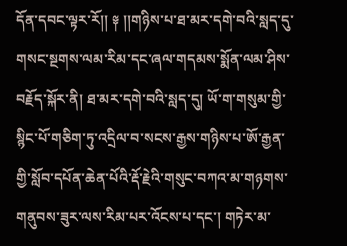དོན་དབང་ལྟར་རོ།། ༈ །།གཉིས་པ་ཐ་མར་དགེ་བའི་སླད་དུ་གསང་སྔགས་ལམ་རིམ་དང་ཞལ་གདམས་སྨོན་ལམ་ཤིས་བརྗོད་སྐོར་ནི། ཐ་མར་དགེ་བའི་སླད་དུ། ཡོ་ག་གསུམ་གྱི་སྙིང་པོ་གཅིག་ཏུ་འདྲིལ་བ་སངས་རྒྱས་གཉིས་པ་ཨོ་རྒྱན་གྱི་སློབ་དཔོན་ཆེན་པོའི་རྡོ་རྗེའི་གསུང་བཀའ་མ་གཉགས་གནུབས་ཟུར་ལས་རིམ་པར་འོངས་པ་དང་། གཏེར་མ་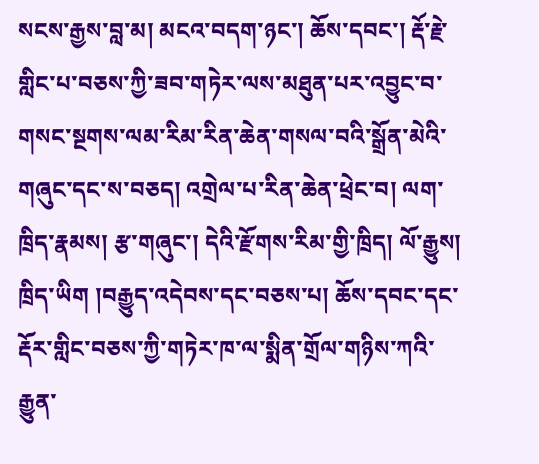སངས་རྒྱས་བླ་མ། མངའ་བདག་ཉང་། ཆོས་དབང་། རྡོ་རྗེ་གླིང་པ་བཅས་ཀྱི་ཟབ་གཏེར་ལས་མཐུན་པར་འབྱུང་བ་གསང་སྔགས་ལམ་རིམ་རིན་ཆེན་གསལ་བའི་སྒྲོན་མེའི་གཞུང་དང་ས་བཅད། འགྲེལ་པ་རིན་ཆེན་ཕྲེང་བ། ལག་ཁྲིད་རྣམས། རྩ་གཞུང་། དེའི་རྫོགས་རིམ་གྱི་ཁྲིད། ལོ་རྒྱུས། ཁྲིད་ཡིག །བརྒྱུད་འདེབས་དང་བཅས་པ། ཆོས་དབང་དང་རྡོར་གླིང་བཅས་ཀྱི་གཏེར་ཁ་ལ་སྨིན་གྲོལ་གཉིས་ཀའི་རྒྱུན་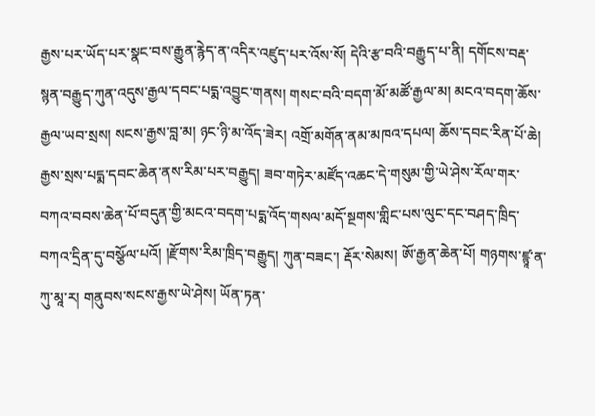རྒྱས་པར་ཡོད་པར་སྣང་བས་རྒྱུན་རྙེད་ན་འདིར་འཛུད་པར་འོས་སོ། དེའི་རྩ་བའི་བརྒྱུད་པ་ནི། དགོངས་བརྡ་སྙན་བརྒྱུད་ཀུན་འདུས་རྒྱལ་དབང་པདྨ་འབྱུང་གནས། གསང་བའི་བདག་མོ་མཚོ་རྒྱལ་མ། མངའ་བདག་ཆོས་རྒྱལ་ཡབ་སྲས། སངས་རྒྱས་བླ་མ། ཉང་ཉི་མ་འོད་ཟེར། འགྲོ་མགོན་ནམ་མཁའ་དཔལ། ཆོས་དབང་རིན་པོ་ཆེ། རྒྱས་སྲས་པདྨ་དབང་ཆེན་ནས་རིམ་པར་བརྒྱུད། ཟབ་གཏེར་མཛོད་འཆང་དེ་གསུམ་གྱི་ཡེ་ཤེས་རོལ་གར་བཀའ་བབས་ཆེན་པོ་བདུན་གྱི་མངའ་བདག་པདྨ་འོད་གསལ་མདོ་སྔགས་གླིང་པས་ལུང་དང་བཤད་ཁྲིད་བཀའ་དྲིན་དུ་བསྩོལ་པའོ། །རྫོགས་རིམ་ཁྲིད་བརྒྱུད། ཀུན་བཟང་། རྡོར་སེམས། ཨོ་རྒྱན་ཆེན་པོ། གཉགས་ཛྙཱ་ན་ཀུ་མཱ་ར། གནུབས་སངས་རྒྱས་ཡེ་ཤེས། ཡོན་ཏན་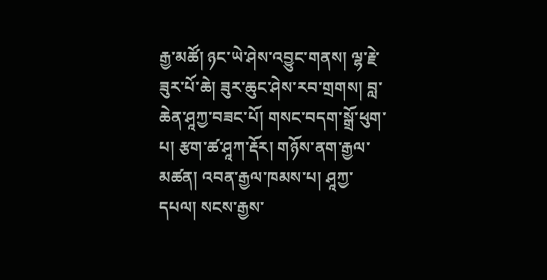རྒྱ་མཚོ། ཉང་ཡེ་ཤེས་འབྱུང་གནས། ལྷ་རྗེ་ཟུར་པོ་ཆེ། ཟུར་ཆུང་ཤེས་རབ་གྲགས། བླ་ཆེན་ཤཱཀྱ་བཟང་པོ། གསང་བདག་སྒྲོ་ཕུག་པ། རྩག་ཚ་ཤཱཀ་རྡོར། གཉོས་ནག་རྒྱལ་མཚན། འབན་རྒྱལ་ཁམས་པ། ཤཱཀྱ་དཔལ། སངས་རྒྱས་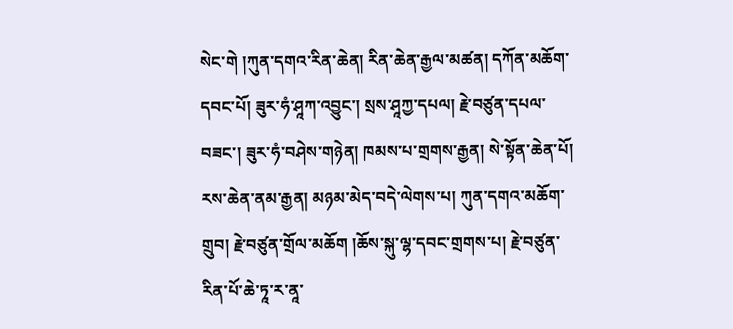སེང་གེ །ཀུན་དགའ་རིན་ཆེན། རིན་ཆེན་རྒྱལ་མཚན། དཀོན་མཆོག་དབང་པོ། ཟུར་ཧཾ་ཤཱཀ་འབྱུང་། སྲས་ཤཱཀྱ་དཔལ། རྗེ་བཙུན་དཔལ་བཟང་། ཟུར་ཧཾ་བཤེས་གཉེན། ཁམས་པ་གྲགས་རྒྱན། སེ་སྟོན་ཆེན་པོ། རས་ཆེན་ནམ་རྒྱན། མཉམ་མེད་བདེ་ལེགས་པ། ཀུན་དགའ་མཆོག་གྲུབ། རྗེ་བཙུན་གྲོལ་མཆོག །ཆོས་སྐུ་ལྷ་དབང་གྲགས་པ། རྗེ་བཙུན་རིན་པོ་ཆེ་ཏཱ་ར་ནཱ་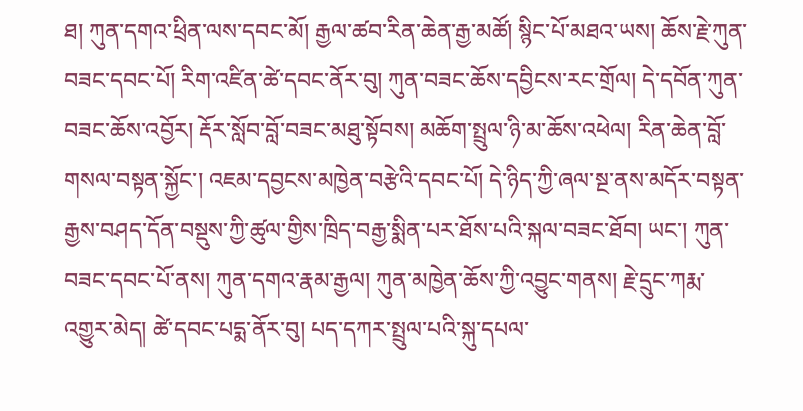ཐ། ཀུན་དགའ་ཕྲིན་ལས་དབང་མོ། རྒྱལ་ཚབ་རིན་ཆེན་རྒྱ་མཚོ། སྙིང་པོ་མཐའ་ཡས། ཆོས་རྗེ་ཀུན་བཟང་དབང་པོ། རིག་འཛིན་ཚེ་དབང་ནོར་བུ། ཀུན་བཟང་ཆོས་དབྱིངས་རང་གྲོལ། དེ་དབོན་ཀུན་བཟང་ཆོས་འབྱོར། རྡོར་སློབ་བློ་བཟང་མཐུ་སྟོབས། མཆོག་སྤྲུལ་ཉི་མ་ཆོས་འཕེལ། རིན་ཆེན་བློ་གསལ་བསྟན་སྐྱོང་། འཇམ་དབྱངས་མཁྱེན་བརྩེའི་དབང་པོ། དེ་ཉིད་ཀྱི་ཞལ་སྔ་ནས་མདོར་བསྟན་རྒྱས་བཤད་དོན་བསྡུས་ཀྱི་ཚུལ་གྱིས་ཁྲིད་བརྒྱ་སྨིན་པར་ཐོས་པའི་སྐལ་བཟང་ཐོབ། ཡང་། ཀུན་བཟང་དབང་པོ་ནས། ཀུན་དགའ་རྣམ་རྒྱལ། ཀུན་མཁྱེན་ཆོས་ཀྱི་འབྱུང་གནས། རྗེ་དྲུང་ཀརྨ་འགྱུར་མེད། ཚེ་དབང་པདྨ་ནོར་བུ། པད་དཀར་སྤྲུལ་པའི་སྐུ་དཔལ་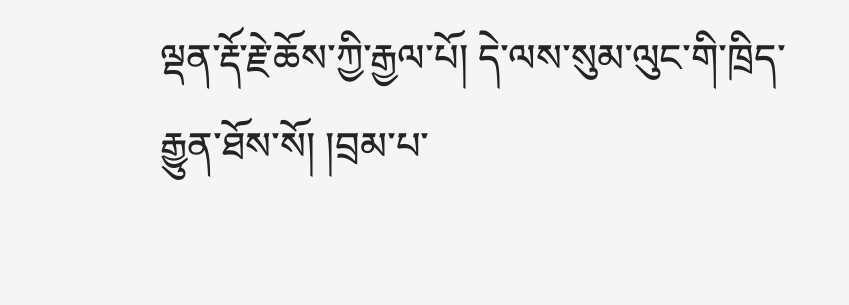ལྡན་རྡོ་རྗེ་ཆོས་ཀྱི་རྒྱལ་པོ། དེ་ལས་སུམ་ལུང་གི་ཁྲིད་རྒྱུན་ཐོས་སོ། །བྲམ་པ་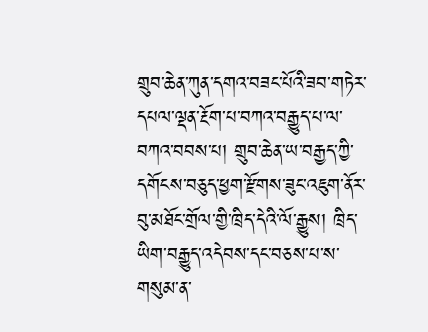གྲུབ་ཆེན་ཀུན་དགའ་བཟང་པོའི་ཟབ་གཏེར་དཔལ་ལྡན་རྔོག་པ་བཀའ་བརྒྱུད་པ་ལ་བཀའ་བབས་པ། གྲུབ་ཆེན་ཡ་བརྒྱད་ཀྱི་དགོངས་བཅུད་ཕྱག་རྫོགས་ཟུང་འཇུག་ནོར་བུ་མཐོང་གྲོལ་གྱི་ཁྲིད་དེའི་ལོ་རྒྱུས། ཁྲིད་ཡིག་བརྒྱུད་འདེབས་དང་བཅས་པ་ས་གསུམ་ན་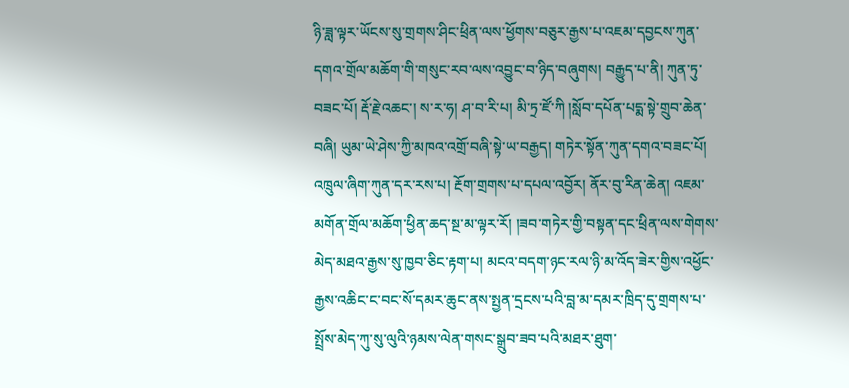ཉི་ཟླ་ལྟར་ཡོངས་སུ་གྲགས་ཤིང་ཕྲིན་ལས་ཕྱོགས་བཅུར་རྒྱས་པ་འཇམ་དབྱངས་ཀུན་དགའ་གྲོལ་མཆོག་གི་གསུང་རབ་ལས་འབྱུང་བ་ཉིད་བཞུགས། བརྒྱུད་པ་ནི། ཀུན་ཏུ་བཟང་པོ། རྡོ་རྗེ་འཆང་། ས་ར་ཧ། ཤ་བ་རི་པ། མི་ཏྲ་ཛོ་ཀི །སློབ་དཔོན་པདྨ་སྟེ་གྲུབ་ཆེན་བཞི། ཡུམ་ཡེ་ཤེས་ཀྱི་མཁའ་འགྲོ་བཞི་སྟེ་ཡ་བརྒྱད། གཏེར་སྟོན་ཀུན་དགའ་བཟང་པོ། འཁྲུལ་ཞིག་ཀུན་དར་རས་པ། རྔོག་གྲགས་པ་དཔལ་འབྱོར། ནོར་བུ་རིན་ཆེན། འཇམ་མགོན་གྲོལ་མཆོག་ཕྱིན་ཆད་སྔ་མ་ལྟར་རོ། །ཟབ་གཏེར་གྱི་བསྟན་དང་ཕྲིན་ལས་གེགས་མེད་མཐའ་རྒྱས་སུ་ཁྱབ་ཅིང་རྟག་པ། མངའ་བདག་ཉང་རལ་ཉི་མ་འོད་ཟེར་གྱིས་འཕྱོང་རྒྱས་འཆིང་ང་བང་སོ་དམར་ཆུང་ནས་སྤྱན་དྲངས་པའི་བླ་མ་དམར་ཁྲིད་དུ་གྲགས་པ་སྤྲོས་མེད་ཀུ་སུ་ལུའི་ཉམས་ལེན་གསང་སྒྲུབ་ཟབ་པའི་མཐར་ཐུག་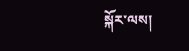སྐོར་ལས།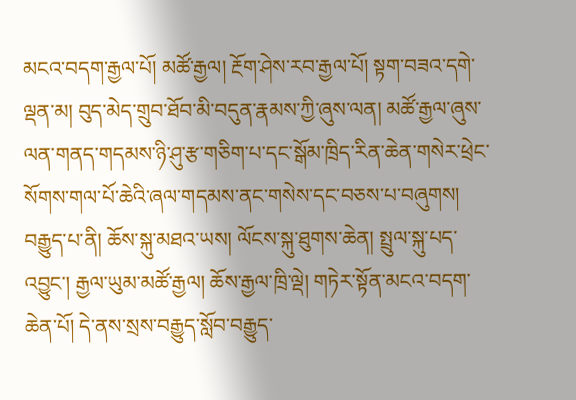མངའ་བདག་རྒྱལ་པོ། མཚོ་རྒྱལ། རྔོག་ཤེས་རབ་རྒྱལ་པོ། སྟག་བཟའ་དགེ་ལྡན་མ། བུད་མེད་གྲུབ་ཐོབ་མི་བདུན་རྣམས་ཀྱི་ཞུས་ལན། མཚོ་རྒྱལ་ཞུས་ལན་གནད་གདམས་ཉི་ཤུ་རྩ་གཅིག་པ་དང་སྒོམ་ཁྲིད་རིན་ཆེན་གསེར་ཕྲེང་སོགས་གལ་པོ་ཆེའི་ཞལ་གདམས་ནང་གསེས་དང་བཅས་པ་བཞུགས། བརྒྱུད་པ་ནི། ཆོས་སྐུ་མཐའ་ཡས། ལོངས་སྐུ་ཐུགས་ཆེན། སྤྲུལ་སྐུ་པད་འབྱུང་། རྒྱལ་ཡུམ་མཚོ་རྒྱལ། ཆོས་རྒྱལ་ཁྲི་ལྡེ། གཏེར་སྟོན་མངའ་བདག་ཆེན་པོ། དེ་ནས་སྲས་བརྒྱུད་སློབ་བརྒྱུད་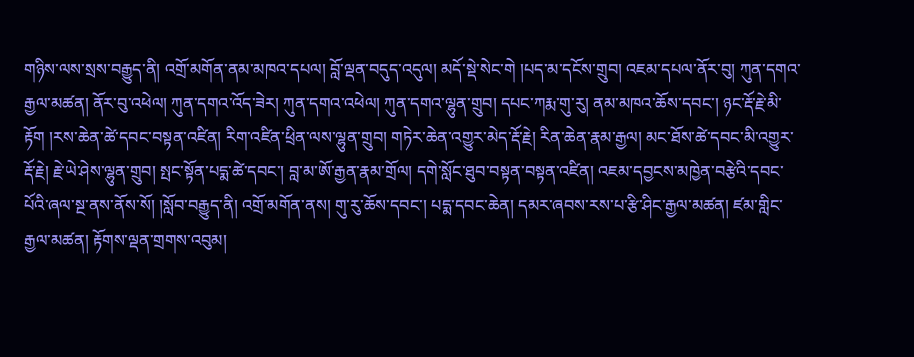གཉིས་ལས་སྲས་བརྒྱུད་ནི། འགྲོ་མགོན་ནམ་མཁའ་དཔལ། བློ་ལྡན་བདུད་འདུལ། མདོ་སྡེ་སེང་གེ །པད་མ་དངོས་གྲུབ། འཇམ་དཔལ་ནོར་བུ། ཀུན་དགའ་རྒྱལ་མཚན། ནོར་བུ་འཕེལ། ཀུན་དགའ་འོད་ཟེར། ཀུན་དགའ་འཕེལ། ཀུན་དགའ་ལྷུན་གྲུབ། དཔང་ཀརྨ་གུ་རུ། ནམ་མཁའ་ཆོས་དབང་། ཉང་རྡོ་རྗེ་མི་རྟོག །རས་ཆེན་ཚེ་དབང་བསྟན་འཛིན། རིག་འཛིན་ཕྲིན་ལས་ལྷུན་གྲུབ། གཏེར་ཆེན་འགྱུར་མེད་རྡོ་རྗེ། རིན་ཆེན་རྣམ་རྒྱལ། མང་ཐོས་ཚེ་དབང་མི་འགྱུར་རྡོ་རྗེ། རྗེ་ཡེ་ཤེས་ལྷུན་གྲུབ། སྤང་སྟོན་པདྨ་ཚེ་དབང་། བླ་མ་ཨོ་རྒྱན་རྣམ་གྲོལ། དགེ་སློང་ཐུབ་བསྟན་བསྟན་འཛིན། འཇམ་དབྱངས་མཁྱེན་བརྩེའི་དབང་པོའི་ཞལ་སྔ་ནས་ནོས་སོ། །སློབ་བརྒྱུད་ནི། འགྲོ་མགོན་ནས། གུ་རུ་ཆོས་དབང་། པདྨ་དབང་ཆེན། དམར་ཞབས་རས་པ་རྩི་ཤིང་རྒྱལ་མཚན། ཛམ་གླིང་རྒྱལ་མཚན། རྟོགས་ལྡན་གྲགས་འབུམ།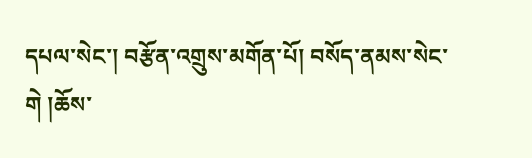དཔལ་སེང་། བརྩོན་འགྲུས་མགོན་པོ། བསོད་ནམས་སེང་གེ །ཆོས་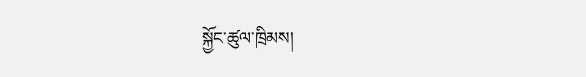སྐྱོང་ཚུལ་ཁྲིམས།